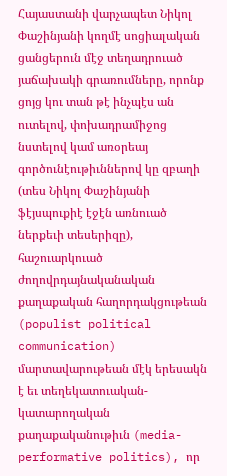Հայաստանի վարչապետ Նիկոլ Փաշինյանի կողմէ սոցիալական ցանցերուն մէջ տեղադրուած յաճախակի գրառումները, որոնք ցոյց կու տան թէ ինչպէս ան ուտելով, փոխադրամիջոց նստելով կամ առօրեայ գործունէութիւններով կը զբաղի (տես Նիկոլ Փաշինյանի ֆէյսպուքիէ էջէն առնուած ներքեւի տեսերիզը), հաշուարկուած ժողովրդայնականական քաղաքական հաղորդակցութեան (populist political communication) մարտավարութեան մէկ երեսակն է եւ տեղեկատուական-կատարողական քաղաքականութիւն (media-performative politics), որ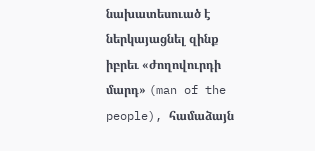նախատեսուած է ներկայացնել զինք իբրեւ «ժողովուրդի մարդ» (man of the people), համաձայն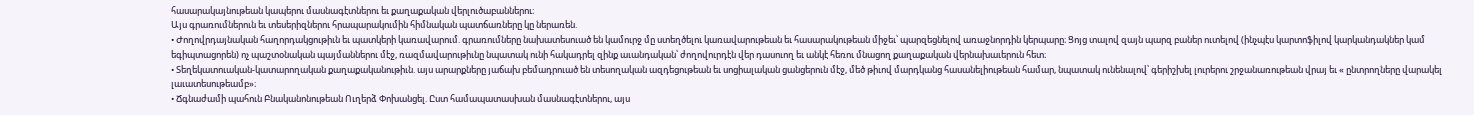հասարակայնութեան կապերու մասնագէտներու եւ քաղաքական վերլուծաբաններու։
Այս գրառումներուն եւ տեսերիզներու հրապարակումին հիմնական պատճառները կը ներառեն.
• Ժողովրդայնական հաղորդակցութիւն եւ պատկերի կառավարում. գրառումները նախատեսուած են կամուրջ մը ստեղծելու կառավարութեան եւ հասարակութեան միջեւ՝ պարզեցնելով առաջնորդին կերպարը։ Ցոյց տալով զայն պարզ բաներ ուտելով (ինչպէս կարտոֆիլով կարկանդակներ կամ եգիպտացորեն) ոչ պաշտօնական պայմաններու մէջ, ռազմավարութիւնը նպատակ ունի հակադրել զինք աւանդական՝ ժողովուրդէն վեր դասուող եւ անկէ հեռու մնացող քաղաքական վերնախաւերուն հետ։
• Տեղեկատուական-կատարողական քաղաքականութիւն. այս արարքները յաճախ բեմադրուած են տեսողական ազդեցութեան եւ սոցիալական ցանցերուն մէջ, մեծ թիւով մարդկանց հասանելիութեան համար, նպատակ ունենալով՝ գերիշխել լուրերու շրջանառութեան վրայ եւ « ընտրողները վարակել լաւատեսութեամբ»։
• Ճգնաժամի պահուն Բնականոնութեան Ուղերձ Փոխանցել. Ըստ համապատասխան մասնագէտներու, այս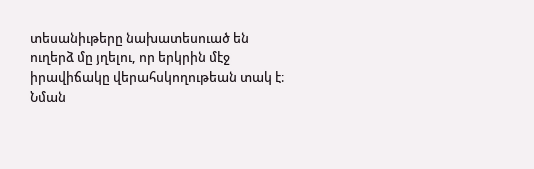տեսանիւթերը նախատեսուած են ուղերձ մը յղելու, որ երկրին մէջ իրավիճակը վերահսկողութեան տակ է։ Նման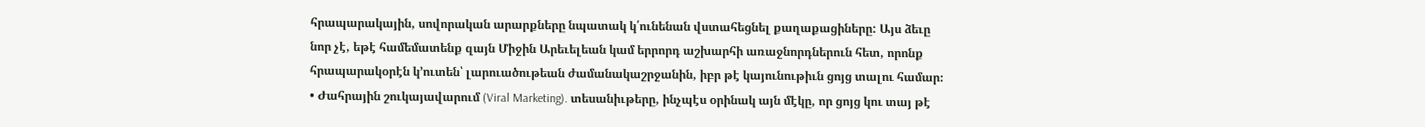հրապարակային, սովորական արարքները նպատակ կ՛ունենան վստահեցնել քաղաքացիները: Այս ձեւը նոր չէ, եթէ համեմատենք զայն Միջին Արեւելեան կամ երրորդ աշխարհի առաջնորդներուն հետ, որոնք հրապարակօրէն կ’ուտեն՝ լարուածութեան ժամանակաշրջանին, իբր թէ կայունութիւն ցոյց տալու համար։
• Ժահրային շուկայավարում (Viral Marketing). տեսանիւթերը, ինչպէս օրինակ այն մէկը, որ ցոյց կու տայ թէ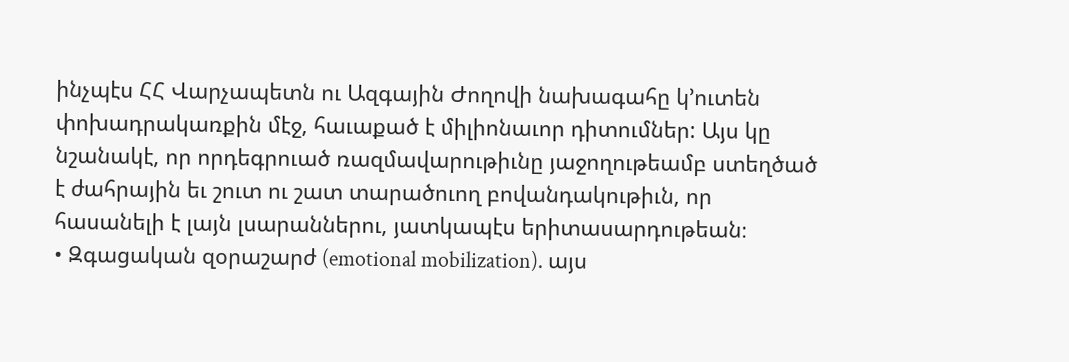ինչպէս ՀՀ Վարչապետն ու Ազգային Ժողովի նախագահը կ’ուտեն փոխադրակառքին մէջ, հաւաքած է միլիոնաւոր դիտումներ: Այս կը նշանակէ, որ որդեգրուած ռազմավարութիւնը յաջողութեամբ ստեղծած է ժահրային եւ շուտ ու շատ տարածուող բովանդակութիւն, որ հասանելի է լայն լսարաններու, յատկապէս երիտասարդութեան։
• Զգացական զօրաշարժ (emotional mobilization). այս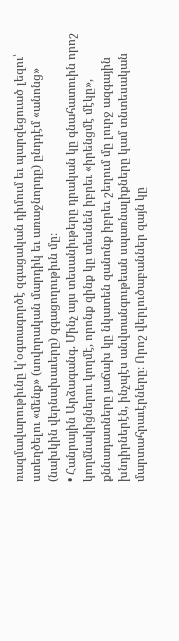ռազմավարութիւնը կ’օգտագործէ զգացական դիմում եւ պարզեցուած լեզու՝ ստեղծելու «մենք» (սովորական մարդիկ եւ առաջնորդը) ընդդէմ «անոնց» (նախկին վերնախաւերը) զգացողութիւն մը։
• Հանրային Արձագանգ. Մինչ այս տեսանիւթերը դրական կը գնահատուին որոշ կողմնակիցներու կողմէ, որոնք զինք կը տեսնեն իբրեւ «իրենցմէ մէկը», քննադատները յաճախ կը նկատեն զանոնք իբրեւ շեղում մը լուրջ ազգային խնդիրներէն, ինչպէս անվտանգութեան սպառնալիքները կամ տնտեսական մարտահրաւէրները։ Որոշ վերլուծաբաններ զայն կը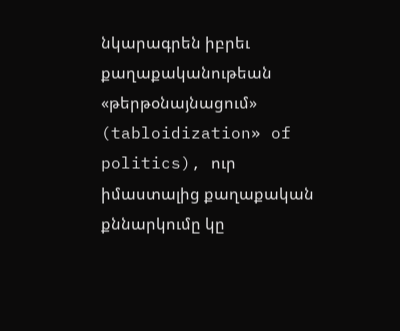նկարագրեն իբրեւ քաղաքականութեան «թերթօնայնացում» (tabloidization» of politics), ուր իմաստալից քաղաքական քննարկումը կը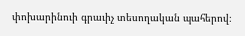փոխարինուի գրաւիչ տեսողական պահերով։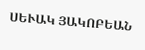ՍԵՒԱԿ ՅԱԿՈԲԵԱՆ